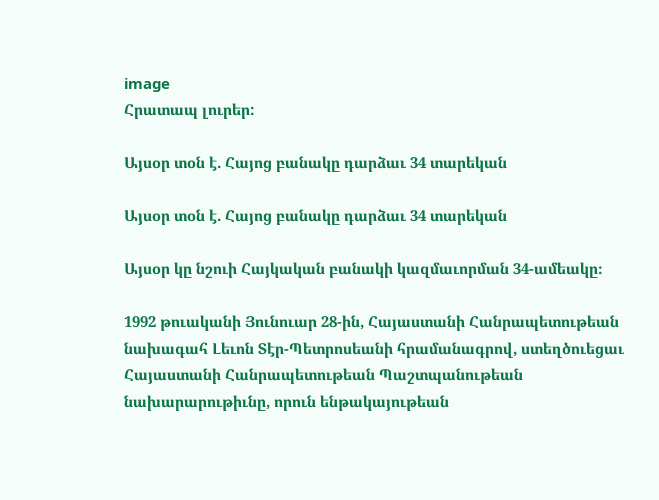image
Հրատապ լուրեր:

Այսօր տօն է. Հայոց բանակը դարձաւ 34 տարեկան

Այսօր տօն է. Հայոց բանակը դարձաւ 34 տարեկան

Այսօր կը նշուի Հայկական բանակի կազմաւորման 34-ամեակը։

1992 թուականի Յունուար 28-ին, Հայաստանի Հանրապետութեան նախագահ Լեւոն Տէր-Պետրոսեանի հրամանագրով, ստեղծուեցաւ Հայաստանի Հանրապետութեան Պաշտպանութեան նախարարութիւնը, որուն ենթակայութեան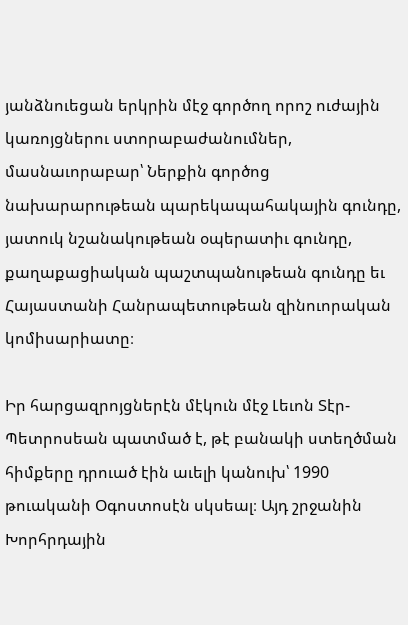յանձնուեցան երկրին մէջ գործող որոշ ուժային կառոյցներու ստորաբաժանումներ, մասնաւորաբար՝ Ներքին գործոց նախարարութեան պարեկապահակային գունդը, յատուկ նշանակութեան օպերատիւ գունդը, քաղաքացիական պաշտպանութեան գունդը եւ Հայաստանի Հանրապետութեան զինուորական կոմիսարիատը։

Իր հարցազրոյցներէն մէկուն մէջ Լեւոն Տէր-Պետրոսեան պատմած է, թէ բանակի ստեղծման հիմքերը դրուած էին աւելի կանուխ՝ 1990 թուականի Օգոստոսէն սկսեալ։ Այդ շրջանին Խորհրդային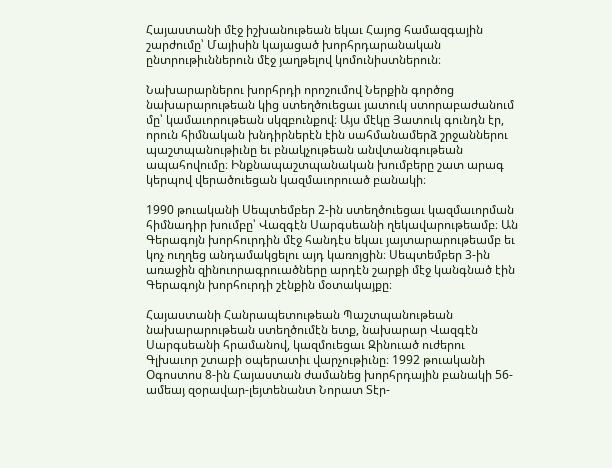Հայաստանի մէջ իշխանութեան եկաւ Հայոց համազգային շարժումը՝ Մայիսին կայացած խորհրդարանական ընտրութիւններուն մէջ յաղթելով կոմունիստներուն։

Նախարարներու խորհրդի որոշումով Ներքին գործոց նախարարութեան կից ստեղծուեցաւ յատուկ ստորաբաժանում մը՝ կամաւորութեան սկզբունքով։ Այս մէկը Յատուկ գունդն էր, որուն հիմնական խնդիրներէն էին սահմանամերձ շրջաններու պաշտպանութիւնը եւ բնակչութեան անվտանգութեան ապահովումը։ Ինքնապաշտպանական խումբերը շատ արագ կերպով վերածուեցան կազմաւորուած բանակի։

1990 թուականի Սեպտեմբեր 2-ին ստեղծուեցաւ կազմաւորման հիմնադիր խումբը՝ Վազգէն Սարգսեանի ղեկավարութեամբ։ Ան Գերագոյն խորհուրդին մէջ հանդէս եկաւ յայտարարութեամբ եւ կոչ ուղղեց անդամակցելու այդ կառոյցին։ Սեպտեմբեր 3-ին առաջին զինուորագրուածները արդէն շարքի մէջ կանգնած էին Գերագոյն խորհուրդի շէնքին մօտակայքը։

Հայաստանի Հանրապետութեան Պաշտպանութեան նախարարութեան ստեղծումէն ետք, նախարար Վազգէն Սարգսեանի հրամանով, կազմուեցաւ Զինուած ուժերու Գլխաւոր շտաբի օպերատիւ վարչութիւնը։ 1992 թուականի Օգոստոս 8-ին Հայաստան ժամանեց խորհրդային բանակի 56-ամեայ զօրավար-լեյտենանտ Նորատ Տէր-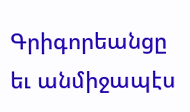Գրիգորեանցը եւ անմիջապէս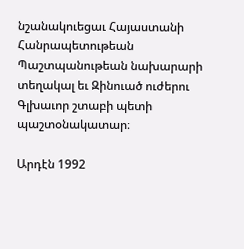նշանակուեցաւ Հայաստանի Հանրապետութեան Պաշտպանութեան նախարարի տեղակալ եւ Զինուած ուժերու Գլխաւոր շտաբի պետի պաշտօնակատար։

Արդէն 1992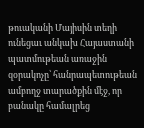թուականի Մայիսին տեղի ունեցաւ անկախ Հայաստանի պատմութեան առաջին զօրակոչը՝ հանրապետութեան ամբողջ տարածքին մէջ, որ բանակը համալրեց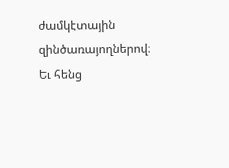ժամկէտային զինծառայողներով։ Եւ հենց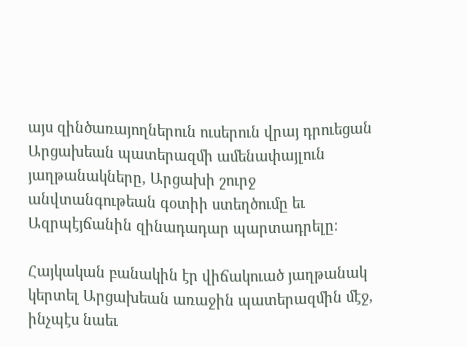այս զինծառայողներուն ուսերուն վրայ դրուեցան Արցախեան պատերազմի ամենափայլուն յաղթանակները, Արցախի շուրջ անվտանգութեան գօտիի ստեղծումը եւ Ազրպէյճանին զինադադար պարտադրելը։

Հայկական բանակին էր վիճակուած յաղթանակ կերտել Արցախեան առաջին պատերազմին մէջ, ինչպէս նաեւ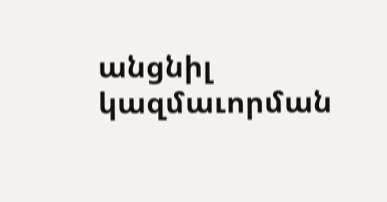անցնիլ կազմաւորման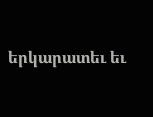երկարատեւ եւ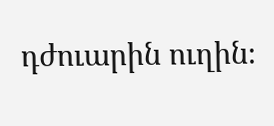դժուարին ուղին։